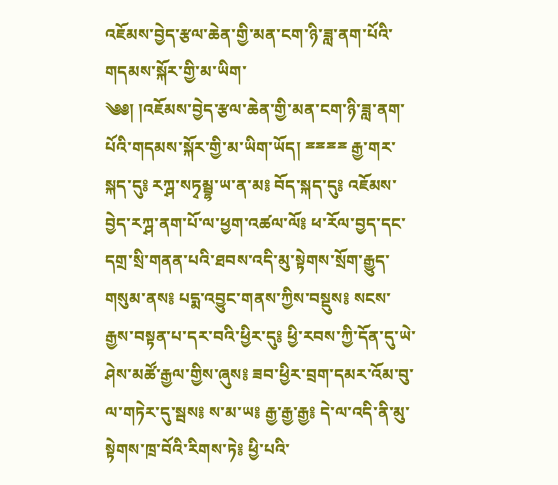འཇོམས་བྱེད་རྩལ་ཆེན་གྱི་མན་ངག་ཉི་ཟླ་ནག་པོའི་གདམས་སྐོར་གྱི་མ་ཡིག་
༄༅། །འཇོམས་བྱེད་རྩལ་ཆེན་གྱི་མན་ངག་ཉི་ཟླ་ནག་པོའི་གདམས་སྐོར་གྱི་མ་ཡིག་ཡོད། ྈྈྈྈ རྒྱ་གར་སྐད་དུ༔ རཀྴ་སཏྭམྦྷ་ཡ་ན་མ༔ བོད་སྐད་དུ༔ འཇོམས་བྱེད་རཀྴ་ནག་པོ་ལ་ཕྱག་འཚལ་ལོ༔ ཕ་རོལ་བྱད་དང་དགྲ་སྲི་གནན་པའི་ཐབས་འདི་མུ་སྟེགས་སྲོག་རྒྱུད་གསུམ་ནས༔ པདྨ་འབྱུང་གནས་ཀྱིས་བསྡུས༔ སངས་རྒྱས་བསྟན་པ་དར་བའི་ཕྱིར་དུ༔ ཕྱི་རབས་ཀྱི་དོན་དུ་ཡེ་ཤེས་མཚོ་རྒྱལ་གྱིས་ཞུས༔ ཟབ་ཕྱིར་བྲག་དམར་འོམ་བུ་ལ་གཏེར་དུ་སྦས༔ ས་མ་ཡ༔ རྒྱ་རྒྱ་རྒྱ༔ དེ་ལ་འདི་ནི་མུ་སྟེགས་ཁྲ་བོའི་རིགས་ཏེ༔ ཕྱི་པའི་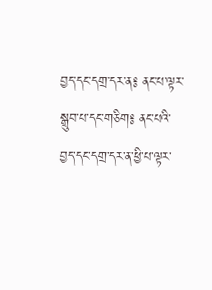བྱད་དང་དགྲ་དར་ན༔ ནང་པ་ལྟར་སྒྲུབ་པ་དང་གཅིག༔ ནང་པའི་བྱད་དང་དགྲ་དར་ན་ཕྱི་པ་ལྟར་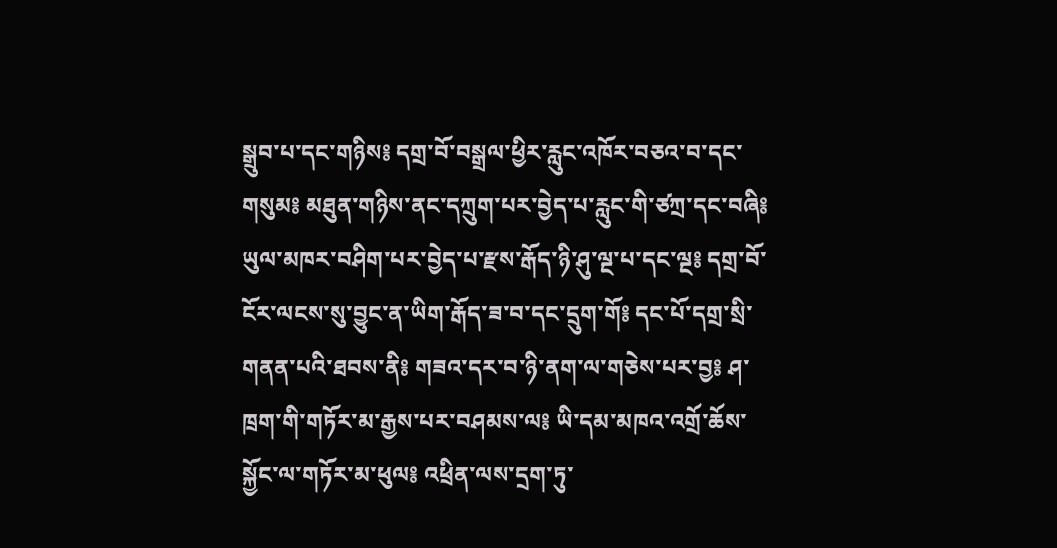སྒྲུབ་པ་དང་གཉིས༔ དགྲ་བོ་བསྒྲལ་ཕྱིར་རླུང་འཁོར་བཅའ་བ་དང་གསུམ༔ མཐུན་གཉིས་ནང་དཀྲུག་པར་བྱེད་པ་རླུང་གི་ཙཀྲ་དང་བཞི༔ ཡུལ་མཁར་བཤིག་པར་བྱེད་པ་རྫས་རྒོད་ཉི་ཤུ་ལྔ་པ་དང་ལྔ༔ དགྲ་བོ་ངོར་ལངས་སུ་བྱུང་ན་ཡིག་རྒོད་ཟ་བ་དང་དྲུག་གོ༔ དང་པོ་དགྲ་སྲི་གནན་པའི་ཐབས་ནི༔ གཟའ་དར་བ་ཉི་ནག་ལ་གཅེས་པར་བྱ༔ ཤ་ཁྲག་གི་གཏོར་མ་རྒྱས་པར་བཤམས་ལ༔ ཡི་དམ་མཁའ་འགྲོ་ཆོས་སྐྱོང་ལ་གཏོར་མ་ཕུལ༔ འཕྲིན་ལས་དྲག་ཏུ་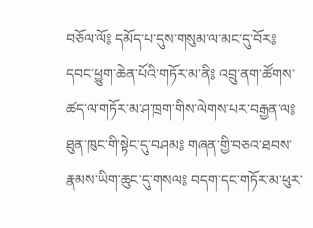བཅོལ་ལོ༔ དམོད་པ་དུས་གསུམ་ལ་མང་དུ་བོར༔ དབང་ཕྱུག་ཆེན་པོའི་གཏོར་མ་ནི༔ འབྲུ་ནག་ཚོགས་ཚད་ལ་གཏོར་མ་ཤ་ཁྲག་གིས་ལེགས་པར་བརྒྱན་ལ༔ ཐུན་ཁུང་གི་སྟེང་དུ་བཤམ༔ གཞན་གྱི་བཅའ་ཐབས་རྣམས་ཡིག་ཆུང་དུ་གསལ༔ བདག་དང་གཏོར་མ་ཕུར་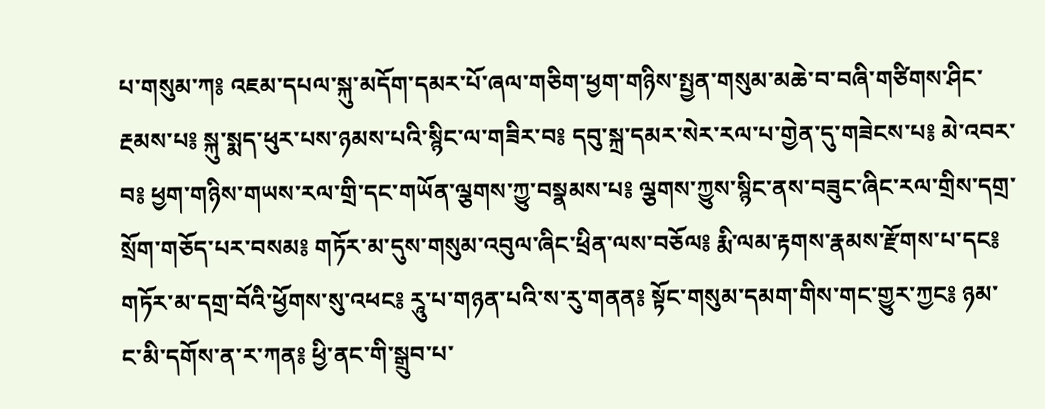པ་གསུམ་ཀ༔ འཇམ་དཔལ་སྐུ་མདོག་དམར་པོ་ཞལ་གཅིག་ཕྱག་གཉིས་སྤྱན་གསུམ་མཆེ་བ་བཞི་གཙིགས་ཤིང་རྔམས་པ༔ སྐུ་སྨད་ཕུར་པས་ཉམས་པའི་སྙིང་ལ་གཟིར་བ༔ དབུ་སྐྲ་དམར་སེར་རལ་པ་གྱེན་དུ་གཟེངས་པ༔ མེ་འབར་བ༔ ཕྱག་གཉིས་གཡས་རལ་གྲི་དང་གཡོན་ལྕགས་ཀྱུ་བསྣམས་པ༔ ལྕགས་ཀྱུས་སྙིང་ནས་བཟུང་ཞིང་རལ་གྲིས་དགྲ་སྲོག་གཅོད་པར་བསམ༔ གཏོར་མ་དུས་གསུམ་འབུལ་ཞིང་ཕྲིན་ལས་བཅོལ༔ རྨི་ལམ་རྟགས་རྣམས་རྫོགས་པ་དང༔ གཏོར་མ་དགྲ་བོའི་ཕྱོགས་སུ་འཕང༔ རཱུ་པ་གཉན་པའི་ས་རུ་གནན༔ སྟོང་གསུམ་དམག་གིས་གང་གྱུར་ཀྱང༔ ཉམ་ང་མི་དགོས་ན་ར་ཀན༔ ཕྱི་ནང་གི་སྒྲུབ་པ་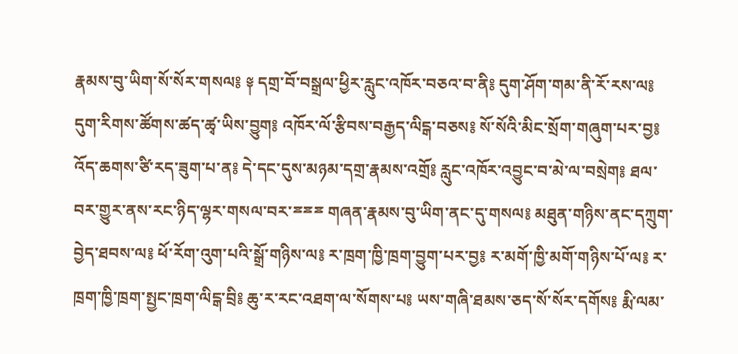རྣམས་བུ་ཡིག་སོ་སོར་གསལ༔ ༈ དགྲ་བོ་བསྒྲལ་ཕྱིར་རླུང་འཁོར་བཅའ་བ་ནི༔ དུག་ཤོག་གམ་ནི་རོ་རས་ལ༔ དུག་རིགས་ཚོགས་ཚད་ཚྭ་ཡིས་བྱུག༔ འཁོར་ལོ་རྩིབས་བརྒྱད་ལིངྒ་བཅས༔ སོ་སོའི་མིང་སྲོག་གཞུག་པར་བྱ༔ འོད་ཆགས་ཙི་རད་ཟུག་པ་ན༔ དེ་དང་དུས་མཉམ་དགྲ་རྣམས་འགྲོ༔ རླུང་འཁོར་འབྱུང་བ་མེ་ལ་བསྲེག༔ ཐལ་བར་གྱུར་ནས་རང་ཉིད་ལྷར་གསལ་བར་ྈྈྈ གཞན་རྣམས་བུ་ཡིག་ནང་དུ་གསལ༔ མཐུན་གཉིས་ནང་དཀྲུག་བྱེད་ཐབས་ལ༔ ཕོ་རོག་འུག་པའི་སྒྲོ་གཉིས་ལ༔ ར་ཁྲག་ཁྱི་ཁྲག་བྱུག་པར་བྱ༔ ར་མགོ་ཁྱི་མགོ་གཉིས་པོ་ལ༔ ར་ཁྲག་ཁྱི་ཁྲག་སྤྱང་ཁྲག་ལིངྒ་བྲི༔ ཆུ་ར་རང་འཐག་ལ་སོགས་པ༔ ཡས་གཞི་ཐམས་ཅད་སོ་སོར་དགོས༔ རྨི་ལམ་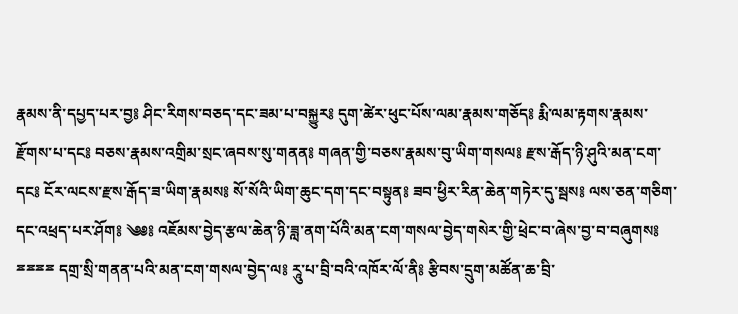རྣམས་ནི་དཔྱད་པར་བྱ༔ ཤིང་རིགས་བཅད་དང་ཟམ་པ་བསྐྱུར༔ དུག་ཚེར་ཕུང་པོས་ལམ་རྣམས་གཅོད༔ རྨི་ལམ་རྟགས་རྣམས་རྫོགས་པ་དང༔ བཅས་རྣམས་འགྲིམ་སྲང་ཞབས་སུ་གནན༔ གཞན་གྱི་བཅས་རྣམས་བུ་ཡིག་གསལ༔ རྫས་རྒོད་ཉི་ཤུའི་མན་ངག་དང༔ ངོར་ལངས་རྫས་རྒོད་ཟ་ཡིག་རྣམས༔ སོ་སོའི་ཡིག་ཆུང་དག་དང་བསྟུན༔ ཟབ་ཕྱིར་རིན་ཆེན་གཏེར་དུ་སྦས༔ ལས་ཅན་གཅིག་དང་འཕྲད་པར་ཤོག༔ ༄༅༔ འཇོམས་བྱེད་རྩལ་ཆེན་ཉི་ཟླ་ནག་པོའི་མན་ངག་གསལ་བྱེད་གསེར་གྱི་ཕྲེང་བ་ཞེས་བྱ་བ་བཞུགས༔ ྈྈྈྈ དགྲ་སྲི་གནན་པའི་མན་ངག་གསལ་བྱེད་ལ༔ རཱུ་པ་བྲི་བའི་འཁོར་ལོ་ནི༔ རྩིབས་དྲུག་མཚོན་ཆ་བྲི་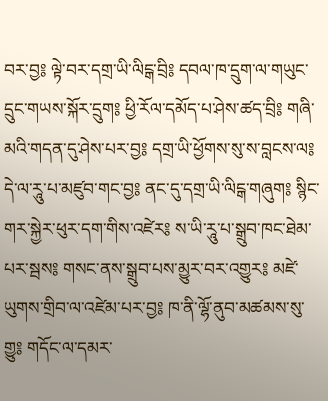བར་བྱ༔ ལྟེ་བར་དགྲ་ཡི་ལིངྒ་བྲི༔ དབལ་ཁ་དྲུག་ལ་གཡུང་དྲུང་གཡས་སྐོར་དྲུག༔ ཕྱི་རོལ་དམོད་པ་ཤེས་ཚད་བྲི༔ གཞི་མའི་གདན་དུ་ཤེས་པར་བྱ༔ དགྲ་ཡི་ཕྱོགས་སུ་ས་བླངས་ལ༔ དེ་ལ་རཱུ་པ་མཛུབ་གང་བྱ༔ ནང་དུ་དགྲ་ཡི་ལིངྒ་གཞུག༔ སྙིང་གར་སྐྱེར་ཕུར་དག་གིས་འཛེར༔ ས་ཡི་རཱུ་པ་སྒྲུབ་ཁང་ཐེམ་པར་སྦས༔ གསང་ནས་སྒྲུབ་པས་མྱུར་བར་འགྱུར༔ མཛེ་ཡུགས་གྲིབ་ལ་འཛེམ་པར་བྱ༔ ཁ་ནི་ལྷོ་ནུབ་མཚམས་སུ་གྱུ༔ གདོང་ལ་དམར་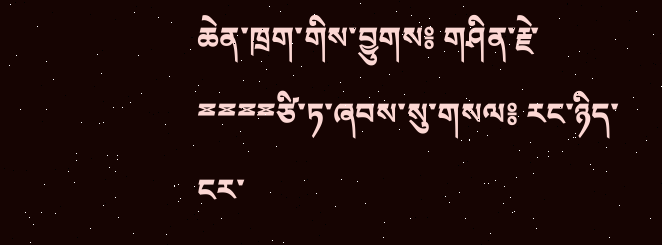ཆེན་ཁྲག་གིས་བྱུགས༔ གཤིན་རྗེ་ྈྈྈྈཙི་ཏ་ཞབས་སུ་གསལ༔ རང་ཉིད་ངར་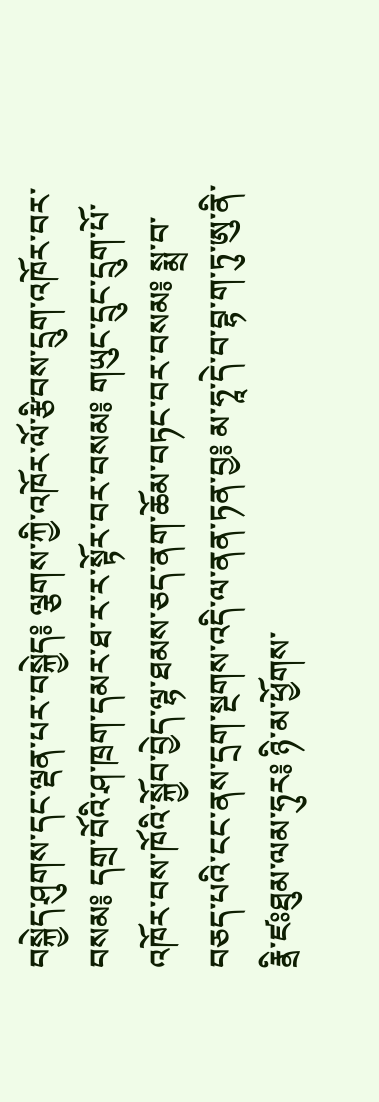བསྐྱེད་ཤུགས་དང་ལྡན་པར་བསྐྱེད༔ ལྕགས་ཀྱི་འཁོར་ལོ་རྩིབས་དྲུག་འཁོར་བར་བསམ༔ དགྲ་བོའི་ཤ་ཁྲག་དམར་ཐ་ར་ར་སྟོར་བར་བསམ༔ གཡུང་དྲུང་དྲུག་པོ་འཁོར་བས་ཁོའི་སྐྱོབ་བྱེད་ལྷ་ཐམས་ཅད་ནག་ཆོམ་བཏང་བར་བསམ༔ སྨྲ་བ་བཅད་པའི་ངང་ནས་དྲག་སྔགས་འདི་ལ་ནན་ཏན་བྱ༔ མ་ཧཱ་དེ་བ་བྷ་ག་ཏུ་ཨུ་ནི་རྣྲི་ཛཿཐུམ་ལམ་ཧུར༔ ཉི་མ་ཕྱོགས་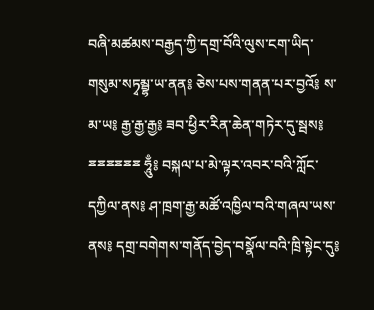བཞི་མཚམས་བརྒྱད་ཀྱི་དགྲ་བོའི་ལུས་ངག་ཡིད་གསུམ་སཏྭམྦྷ་ཡ་ནན༔ ཅེས་པས་གནན་པར་བྱའོ༔ ས་མ་ཡ༔ རྒྱ་རྒྱ་རྒྱ༔ ཟབ་ཕྱིར་རིན་ཆེན་གཏེར་དུ་སྦས༔ ྈྈྈྈྈྈ ཧཱུྃ༔ བསྐལ་པ་མེ་ལྟར་འབར་བའི་ཀློང་དཀྱིལ་ནས༔ ཤ་ཁྲག་རྒྱ་མཚོ་འཁྱིལ་བའི་གཞལ་ཡས་ནས༔ དགྲ་བགེགས་གནོད་བྱེད་བསྣོལ་བའི་ཁྲི་སྟེང་དུ༔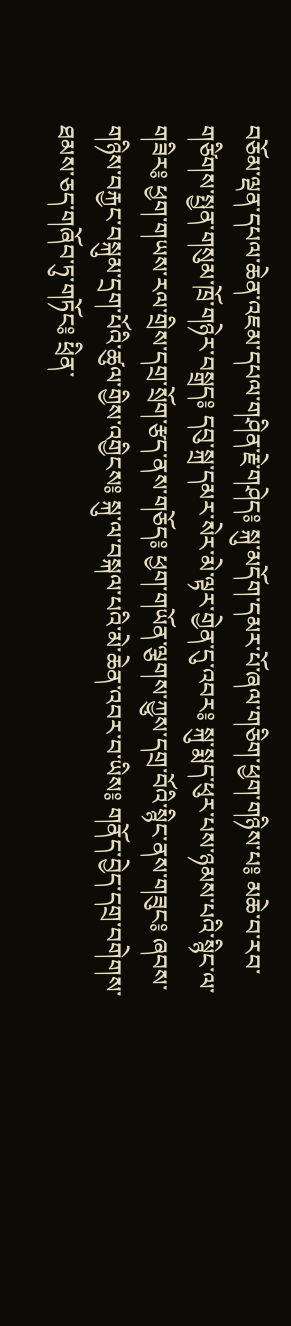བཅོམ་ལྡན་དཔལ་ཆེན་འཇམ་དཔལ་གཤིན་རྗེ་གཤེད༔ སྐུ་མདོག་དམར་པོ་ཞལ་གཅིག་ཕྱག་གཉིས་པ༔ མཆེ་བ་རབ་གཙིགས་སྤྱན་གསུམ་ཁྲོ་གཉེར་བསྒྲད༔ དབུ་སྐྲ་དམར་སེར་མེ་ལྟར་གྱེན་དུ་འབར༔ སྐུ་སྨད་ཕུར་པས་ཉམས་པའི་སྙིང་ལ་གཟིར༔ ཕྱག་གཡས་རལ་གྲིས་དགྲ་སྲོག་རྩད་ནས་གཅོད༔ ཕྱག་གཡོན་ལྕགས་ཀྱུས་དགྲ་བོའི་སྙིང་ནས་གཟུང༔ ཞབས་གཉིས་བརྐྱང་བསྐུམ་དྲག་པོའི་ཚུལ་གྱིས་འགྱིངས༔ སྐུ་ལ་བསྐལ་པའི་མེ་ཆེན་འབར་བ་ཡིས༔ གནོད་བྱེད་དགྲ་བགེགས་ཐམས་ཅད་གཞོབ་ཏུ་གཏོང༔ ཕྲིན་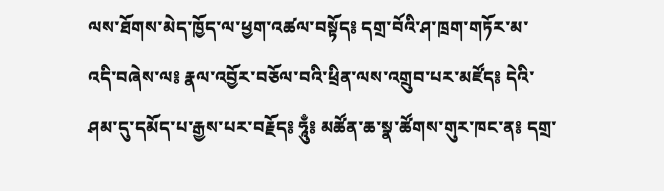ལས་ཐོགས་མེད་ཁྱོད་ལ་ཕྱག་འཚལ་བསྟོད༔ དགྲ་བོའི་ཤ་ཁྲག་གཏོར་མ་འདི་བཞེས་ལ༔ རྣལ་འབྱོར་བཅོལ་བའི་ཕྲིན་ལས་འགྲུབ་པར་མཛོད༔ དེའི་ཤམ་དུ་དམོད་པ་རྒྱས་པར་བརྗོད༔ ཧཱུྃ༔ མཚོན་ཆ་སྣ་ཚོགས་གུར་ཁང་ན༔ དགྲ་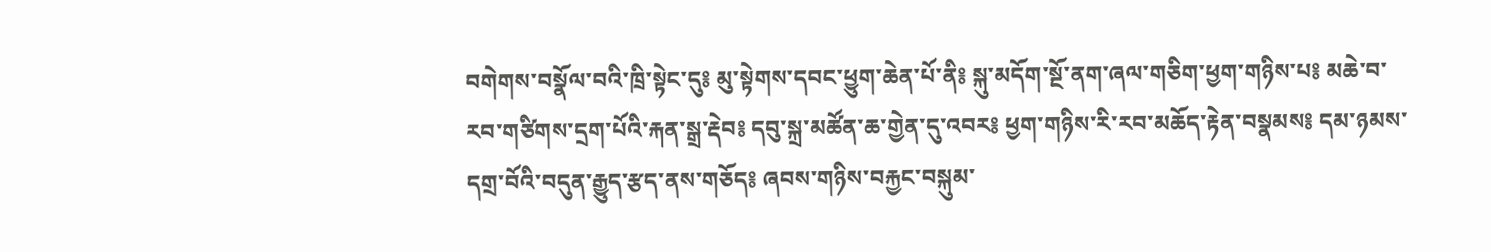བགེགས་བསྣོལ་བའི་ཁྲི་སྟེང་དུ༔ མུ་སྟེགས་དབང་ཕྱུག་ཆེན་པོ་ནི༔ སྐུ་མདོག་སྔོ་ནག་ཞལ་གཅིག་ཕྱག་གཉིས་པ༔ མཆེ་བ་རབ་གཙིགས་དྲག་པོའི་རྐན་སྒྲ་རྡེབ༔ དབུ་སྐྲ་མཚོན་ཆ་གྱེན་དུ་འབར༔ ཕྱག་གཉིས་རི་རབ་མཆོད་རྟེན་བསྣམས༔ དམ་ཉམས་དགྲ་བོའི་བདུན་རྒྱུད་རྩད་ནས་གཅོད༔ ཞབས་གཉིས་བརྐྱང་བསྐུམ་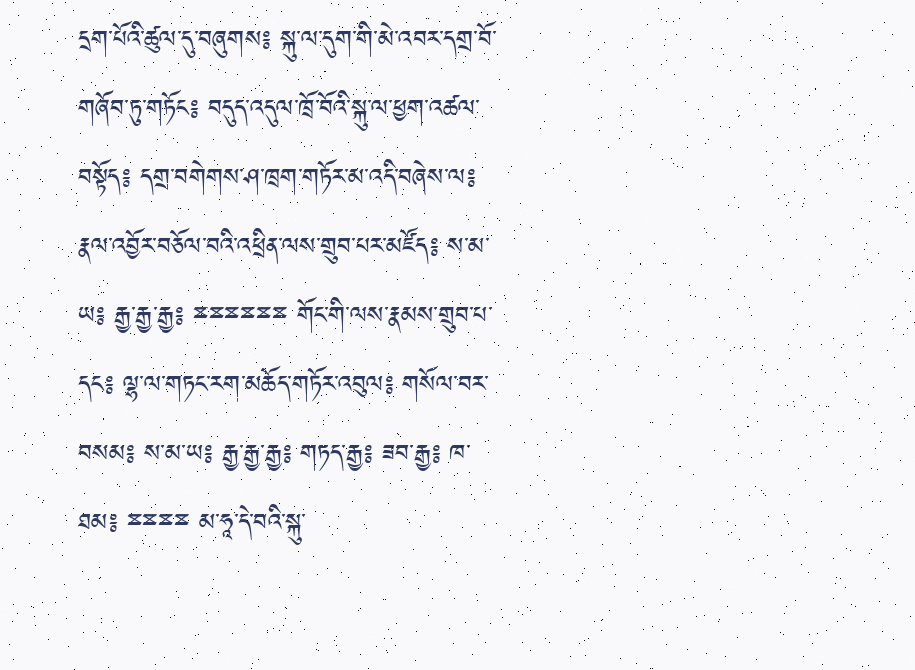དྲག་པོའི་ཚུལ་དུ་བཞུགས༔ སྐུ་ལ་དུག་གི་མེ་འབར་དགྲ་བོ་གཞོབ་ཏུ་གཏོང༔ བདུད་འདུལ་ཁྲོ་བོའི་སྐུ་ལ་ཕྱག་འཚལ་བསྟོད༔ དགྲ་བགེགས་ཤ་ཁྲག་གཏོར་མ་འདི་བཞེས་ལ༔ རྣལ་འབྱོར་བཅོལ་བའི་འཕྲིན་ལས་གྲུབ་པར་མཛོད༔ ས་མ་ཡ༔ རྒྱ་རྒྱ་རྒྱ༔ ྈྈྈྈྈྈ གོང་གི་ལས་རྣམས་གྲུབ་པ་དང༔ ལྷ་ལ་གཏང་རག་མཆོད་གཏོར་འབུལ༔ གསོལ་བར་བསམ༔ ས་མ་ཡ༔ རྒྱ་རྒྱ་རྒྱ༔ གཏད་རྒྱ༔ ཟབ་རྒྱ༔ ཁ་ཐམ༔ ྈྈྈྈ མ་ཧཱ་དེ་བའི་སྐུ་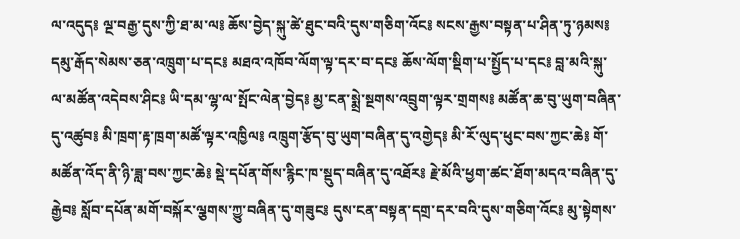ལ་འདུད༔ ལྔ་བརྒྱ་དུས་ཀྱི་ཐ་མ་ལ༔ ཆོས་བྱེད་སྐུ་ཚེ་ཐུང་བའི་དུས་གཅིག་འོང༔ སངས་རྒྱས་བསྟན་པ་ཤིན་ཏུ་ཉམས༔ དམུ་རྒོད་སེམས་ཅན་འཁྲུག་པ་དང༔ མཐའ་འཁོབ་ལོག་ལྟ་དར་བ་དང༔ ཆོས་ལོག་སྡིག་པ་སྤྱོད་པ་དང༔ བླ་མའི་སྐུ་ལ་མཚོན་འདེབས་ཤིང༔ ཡི་དམ་ལྷ་ལ་སྤོང་ལེན་བྱེད༔ མྱ་ངན་སྨྲེ་སྔགས་འབྲུག་ལྟར་གྲགས༔ མཚོན་ཆ་བུ་ཡུག་བཞིན་དུ་འཚུབ༔ མི་ཁྲག་རྟ་ཁྲག་མཚོ་ལྟར་འཁྱིལ༔ འཁྲུག་རྩོད་བུ་ཡུག་བཞིན་དུ་འགྱེད༔ མི་རོ་ལུད་ཕུང་བས་ཀྱང་ཆེ༔ གོ་མཚོན་འོད་ནི་ཉི་ཟླ་བས་ཀྱང་ཆེ༔ སྡེ་དཔོན་གོས་རྙིང་ཁ་སྡུད་བཞིན་དུ་འཐོར༔ རྗེ་མོའི་ཕྱག་ཚང་ཐོག་མདའ་བཞིན་དུ་རྒྱེབ༔ སློབ་དཔོན་མགོ་བསྐོར་ལྕགས་ཀྱུ་བཞིན་དུ་གཟུང༔ དུས་ངན་བསྟན་དགྲ་དར་བའི་དུས་གཅིག་འོང༔ མུ་སྟེགས་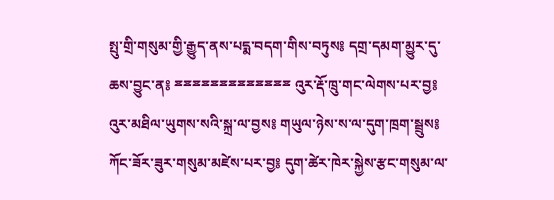སྤུ་གྲི་གསུམ་གྱི་རྒྱུད་ནས་པདྨ་བདག་གིས་བཏུས༔ དགྲ་དམག་མྱུར་དུ་ཆས་བྱུང་ན༔ ྈྈྈྈྈྈྈྈྈྈྈྈྈ འུར་རྡོ་ཁྲུ་གང་ལེགས་པར་བྱ༔ འུར་མཐིལ་ཡུགས་སའི་སྐྲ་ལ་བྱས༔ གཡུལ་ཉེས་ས་ལ་དུག་ཁྲག་སྦྲུས༔ ཀོང་ཟོར་ཟུར་གསུམ་མཛེས་པར་བྱ༔ དུག་ཚེར་ཁེར་སྐྱེས་རྩང་གསུམ་ལ་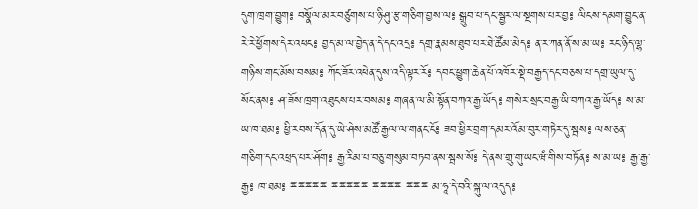དུག་ཁྲག་བྱུག༔ བསྣོལ་མར་བཙུགས་པ་ཉི་ཤུ་རྩ་གཅིག་བྱས་ལ༔ སྒྲུབ་པ་དང་སྦྱར་ལ་སྔགས་པར་བྱ༔ ལིངས་དམག་བྱུང་ན་རེ་རེ་ཕྱོགས་དེར་འཕང༔ བྱད་མ་ལ་བྱེད་ན་དེ་དང་འདྲ༔ དགྲ་རྣམས་ཐུབ་པར་ཐེ་ཚོམ་མེད༔ ན་ར་ཀན་ནོ་ས་མ་ཡ༔ རང་ཉིད་ལྷ་གཉིས་གང་མོས་བསམ༔ ཀོང་ཟོར་འཕེན་དུས་འདི་ལྟར་རོ༔ དབང་ཕྱུག་ཆེན་པོ་འཁོར་སྡེ་བརྒྱད་དང་བཅས་པ་དགྲ་ཡུལ་དུ་སོང་ནས༔ ཤ་ཟོས་ཁྲག་འཐུངས་པར་བསམ༔ གཞན་ལ་མི་སྟོན་བཀའ་རྒྱ་ཡོད༔ གསེར་སྲང་བརྒྱ་ཡི་བཀའ་རྒྱ་ཡོད༔ ས་མ་ཡ་ཁ་ཐམ༔ ཕྱི་རབས་དོན་དུ་ཡེ་ཤེས་མཚོ་རྒྱལ་ལ་གནང་ངོ༔ ཟབ་ཕྱིར་བྲག་དམར་འོམ་བུར་གཏེར་དུ་སྦས༔ ལས་ཅན་གཅིག་དང་འཕྲད་པར་ཤོག༔ རྒྱ་རིམ་པ་བཅུ་གསུམ་བཏབ་ནས་སྦས་སོ༔ དེ་ནས་གྲུ་གུ་ཡང་ཝཾ་གིས་བཏོན༔ ས་མ་ཡ༔ རྒྱ་རྒྱ་རྒྱ༔ ཁ་ཐམ༔ ྈྈྈྈྈ ྈྈྈྈྈ ྈྈྈྈ ྈྈྈ མ་ཧཱ་དེ་བའི་སྐུ་ལ་འདུད༔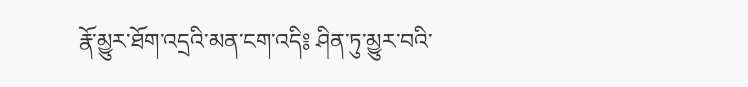རྣོ་མྱུར་ཐོག་འདྲའི་མན་ངག་འདི༔ ཤིན་ཏུ་མྱུར་བའི་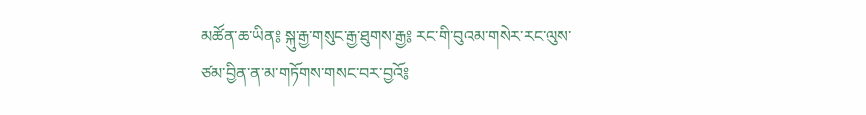མཚོན་ཆ་ཡིན༔ སྐུ་རྒྱ་གསུང་རྒྱ་ཐུགས་རྒྱ༔ རང་གི་བུའམ་གསེར་རང་ལུས་ཙམ་བྱིན་ན་མ་གཏོགས་གསང་བར་བྱའོ༔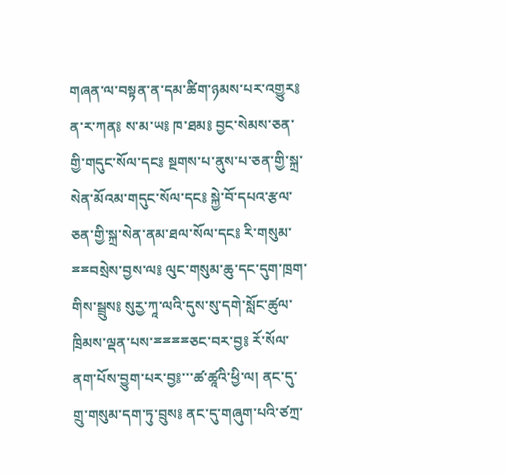གཞན་ལ་བསྟན་ན་དམ་ཚིག་ཉམས་པར་འགྱུར༔ ན་ར་ཀན༔ ས་མ་ཡ༔ ཁ་ཐམ༔ བྱང་སེམས་ཅན་གྱི་གདུང་སོལ་དང༔ སྔགས་པ་ནུས་པ་ཅན་གྱི་སྐྲ་སེན་མོའམ་གདུང་སོལ་དང༔ སྐྱེ་བོ་དཔའ་རྩལ་ཅན་གྱི་སྐྲ་སེན་ནམ་ཐལ་སོལ་དང༔ རི་གསུམ་ྈྈབསྲེས་བྱས་ལ༔ ལུང་གསུམ་ཆུ་དང་དུག་ཁྲག་གིས་སྦྲུས༔ སུརྱ་ཀཱ་ལའི་དུས་སུ་དགེ་སློང་ཚུལ་ཁྲིམས་ལྡན་པས་ྈྈྈྈཅང་བར་བྱ༔ རོ་སོལ་ནག་པོས་བྱུག་པར་བྱ༔་་་ཚ་ཚཱའི་ཕྱི་ལ། ནང་དུ་གྲུ་གསུམ་དག་ཏུ་བྲུས༔ ནང་དུ་གཞུག་པའི་ཙཀྲ་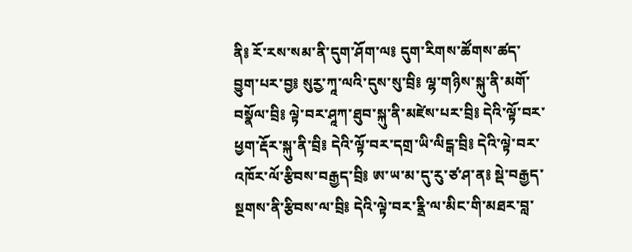ནི༔ རོ་རས་སམ་ནི་དུག་ཤོག་ལ༔ དུག་རིགས་ཚོགས་ཚད་བྱུག་པར་བྱ༔ སུརྱ་ཀཱ་ལའི་དུས་སུ་བྲི༔ ལྷ་གཉིས་སྐུ་ནི་མགོ་བསྣོལ་བྲི༔ ལྟེ་བར་ཤཱཀ་ཐུབ་སྐུ་ནི་མཛེས་པར་བྲི༔ དེའི་ལྟོ་བར་ཕྱག་རྡོར་སྐུ་ནི་བྲི༔ དེའི་ལྟོ་བར་དགྲ་ཡི་ལིངྒ་བྲི༔ དེའི་ལྟེ་བར་འཁོར་ལོ་རྩིབས་བརྒྱད་བྲི༔ ཨ་ཡ་མ་དུ་རུ་ཙ་ཤ་ན༔ སྡེ་བརྒྱད་སྔགས་ནི་རྩིབས་ལ་བྲི༔ དེའི་ལྟེ་བར་རྣྲི་ལ་མིང་གི་མཐར་བླ་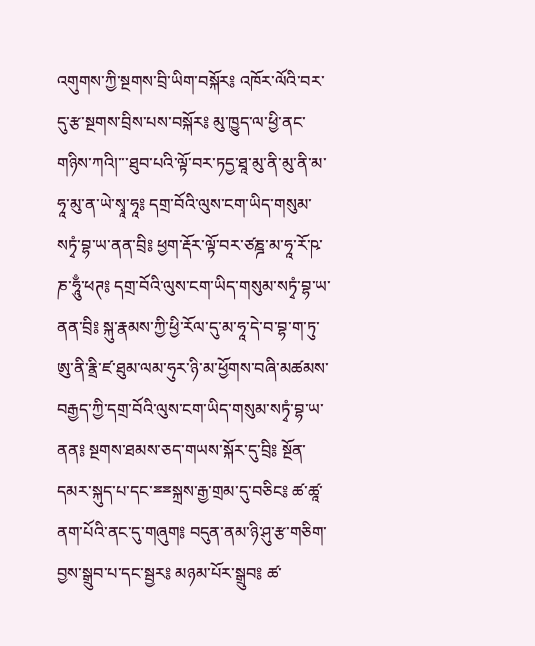འགུགས་ཀྱི་སྔགས་བྲི་ཡིག་བསྐོར༔ འཁོར་ལོའི་བར་དུ་རྩ་སྔགས་བྲིས་པས་བསྐོར༔ མུ་ཁྱུད་ལ་ཕྱི་ནང་གཉིས་ཀའི།་་་ཐུབ་པའི་ལྟོ་བར་ཏདྱ་ཐཱ་མུ་ནི་མུ་ནི་མ་ཧཱ་མུ་ན་ཡེ་སྭཱ་ཧཱ༔ དགྲ་བོའི་ལུས་ངག་ཡིད་གསུམ་སཏྭཾ་བྷ་ཡ་ནན་བྲི༔ ཕྱག་རྡོར་ལྟོ་བར་ཙཎྜ་མ་ཧཱ་རོ་ཥ་ཎ་ཧཱུྃ་ཕཊ༔ དགྲ་བོའི་ལུས་ངག་ཡིད་གསུམ་སཏྭཾ་བྷ་ཡ་ནན་བྲི༔ སྐུ་རྣམས་ཀྱི་ཕྱི་རོལ་དུ་མ་ཧཱ་དེ་བ་བྷ་ག་ཏུ་ཨུ་ནི་རྣྲི་ཛ་ཐུམ་ལམ་ཧུར་ཉི་མ་ཕྱོགས་བཞི་མཚམས་བརྒྱད་ཀྱི་དགྲ་བོའི་ལུས་ངག་ཡིད་གསུམ་སཏྭཾ་བྷ་ཡ་ནན༔ སྔགས་ཐམས་ཅད་གཡས་སྐོར་དུ་བྲི༔ སྔོན་དམར་སྐུད་པ་དང་ྈྈསྐྲས་རྒྱ་གྲམ་དུ་བཅིང༔ ཚ་ཚཱ་ནག་པོའི་ནང་དུ་གཞུག༔ བདུན་ནམ་ཉི་ཤུ་རྩ་གཅིག་བྱས་སྒྲུབ་པ་དང་སྦྱར༔ མཉམ་པོར་སྒྲུབ༔ ཚ་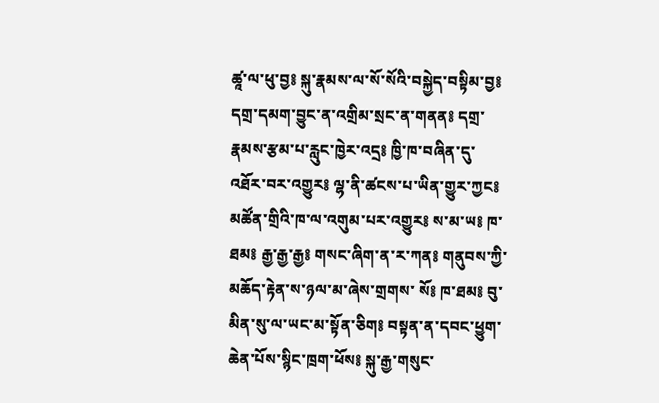ཚཱ་ལ་ཕུ་བྱ༔ སྐུ་རྣམས་ལ་སོ་སོའི་བསྐྱེད་བསྟིམ་བྱ༔ དགྲ་དམག་བྱུང་ན་འགྲིམ་སྲང་ན་གནན༔ དགྲ་རྣམས་རྩམ་པ་རླུང་ཁྱེར་འདྲ༔ ཁྱི་ཁ་བཞིན་དུ་འཐོར་བར་འགྱུར༔ ལྷ་ནི་ཚངས་པ་ཡིན་གྱུར་ཀྱང༔ མཚོན་གྲིའི་ཁ་ལ་འགུམ་པར་འགྱུར༔ ས་མ་ཡ༔ ཁ་ཐམ༔ རྒྱ་རྒྱ་རྒྱ༔ གསང་ཞིག་ན་ར་ཀན༔ གནུབས་ཀྱི་མཆོད་རྟེན་ས་ཉལ་མ་ཞེས་གྲགས་ སོ༔ ཁ་ཐམ༔ བུ་མིན་སུ་ལ་ཡང་མ་སྟོན་ཅིག༔ བསྟན་ན་དབང་ཕྱུག་ཆེན་པོས་སྙིང་ཁྲག་ཕོས༔ སྐུ་རྒྱ་གསུང་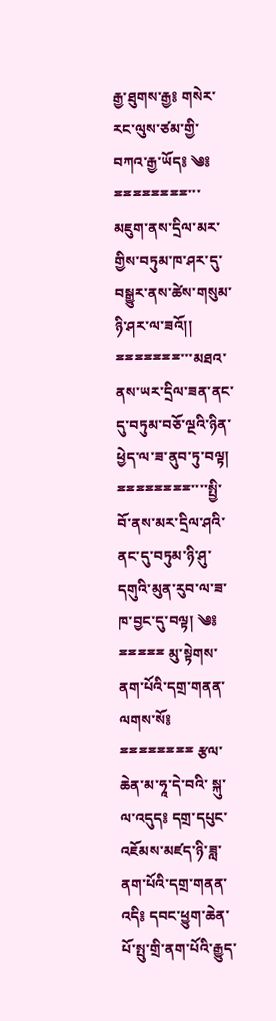རྒྱ་ཐུགས་རྒྱ༔ གསེར་རང་ལུས་ཙམ་གྱི་བཀའ་རྒྱ་ཡོད༔ ༄༔ ྈྈྈྈྈྈྈྈ་་་མཇུག་ནས་དྲིལ་མར་གྱིས་བཏུམ་ཁ་ཤར་དུ་བསྒྱུར་ནས་ཚེས་གསུམ་ཉི་ཤར་ལ་ཟའོ།། ྈྈྈྈྈྈྈ་་་མཐའ་ནས་ཡར་དྲིལ་ཟན་ནང་དུ་བཏུམ་བཅོ་ལྔའི་ཉིན་ཕྱེད་ལ་ཟ་ནུབ་ཏུ་བལྟ། ྈྈྈྈྈྈྈྈ་་་་སྤྱི་བོ་ནས་མར་དྲིལ་ཤའི་ནང་དུ་བཏུམ་ཉི་ཤུ་དགུའི་མུན་རུབ་ལ་ཟ་ཁ་བྱང་དུ་བལྟ། ༄༔ ྈྈྈྈྈ མུ་སྟེགས་ནག་པོའི་དགྲ་གནན་ ལགས་སོ༔ ྈྈྈྈྈྈྈྈ རྩལ་ཆེན་མ་ཧཱ་དེ་བའི་ སྐུ་ལ་འདུད༔ དགྲ་དཔུང་འཇོམས་མཛད་ཉི་ཟླ་ནག་པོའི་དགྲ་གནན་འདི༔ དབང་ཕྱུག་ཆེན་པོ་སྤུ་གྲི་ནག་པོའི་རྒྱུད་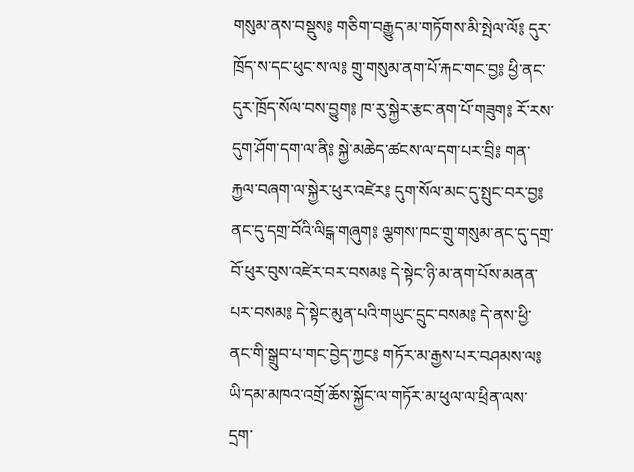གསུམ་ནས་བསྡུས༔ གཅིག་བརྒྱུད་མ་གཏོགས་མི་སྤེལ་ལོ༔ དུར་ཁྲོད་ས་དང་ཕུང་ས་ལ༔ གྲུ་གསུམ་ནག་པོ་རྐང་གང་བྱ༔ ཕྱི་ནང་དུར་ཁྲོད་སོལ་བས་བྱུག༔ ཁ་རུ་སྐྱེར་རྩང་ནག་པོ་གཟུག༔ རོ་རས་དུག་ཤོག་དག་ལ་ནི༔ སྐྱེ་མཆེད་ཚངས་ལ་དག་པར་བྲི༔ གན་རྐྱལ་བཞག་ལ་སྐྱེར་ཕུར་འཛེར༔ དུག་སོལ་མང་དུ་སྤུང་བར་བྱ༔ ནང་དུ་དགྲ་བོའི་ལིངྒ་གཞུག༔ ལྕགས་ཁང་གྲུ་གསུམ་ནང་དུ་དགྲ་བོ་ཕུར་བུས་འཛེར་བར་བསམ༔ དེ་སྟེང་ཉི་མ་ནག་པོས་མནན་པར་བསམ༔ དེ་སྟེང་མུན་པའི་གཡུང་དྲུང་བསམ༔ དེ་ནས་ཕྱི་ནང་གི་སྒྲུབ་པ་གང་བྱེད་ཀྱང༔ གཏོར་མ་རྒྱས་པར་བཤམས་ལ༔ ཡི་དམ་མཁའ་འགྲོ་ཆོས་སྐྱོང་ལ་གཏོར་མ་ཕུལ་ལ་ཕྲིན་ལས་དྲག་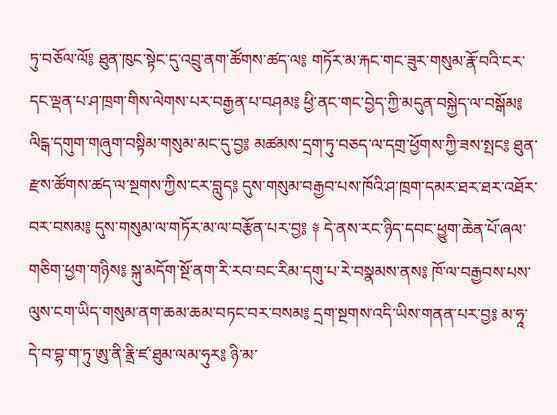ཏུ་བཅོལ་ལོ༔ ཐུན་ཁུང་སྟེང་དུ་འབྲུ་ནག་ཚོགས་ཚད་ལ༔ གཏོར་མ་རྐང་གང་ཟུར་གསུམ་རྣོ་བའི་ངར་དང་ལྡན་པ་ཤ་ཁྲག་གིས་ལེགས་པར་བརྒྱན་པ་བཤམ༔ ཕྱི་ནང་གང་བྱེད་ཀྱི་མདུན་བསྐྱེད་ལ་བསྒོམ༔ ལིངྒ་དགུག་གཞུག་བསྟིམ་གསུམ་མང་དུ་བྱ༔ མཚམས་དྲག་ཏུ་བཅད་ལ་དགྲ་ཕྱོགས་ཀྱི་ཟས་སྤང༔ ཐུན་རྫས་ཚོགས་ཚད་ལ་སྔགས་ཀྱིས་ངར་བླུད༔ དུས་གསུམ་བརྒྱབ་པས་ཁོའི་ཤ་ཁྲག་དམར་ཐར་ཐར་འཐོར་བར་བསམ༔ དུས་གསུམ་ལ་གཏོར་མ་ལ་བརྩོན་པར་བྱ༔ ༈ དེ་ནས་རང་ཉིད་དབང་ཕྱུག་ཆེན་པོ་ཞལ་གཅིག་ཕྱག་གཉིས༔ སྐུ་མདོག་སྔོ་ནག་རི་རབ་བང་རིམ་དགུ་པ་རེ་བསྣམས་ནས༔ ཁོ་ལ་བརྒྱབས་པས་ལུས་ངག་ཡིད་གསུམ་ནག་ཆམ་ཆམ་བཏང་བར་བསམ༔ དྲག་སྔགས་འདི་ཡིས་གནན་པར་བྱ༔ མ་ཧཱ་དེ་བ་བྷ་ག་ཏུ་ཨུ་ནི་རྣྲི་ཛ་ཐུམ་ལམ་ཧུར༔ ཉི་མ་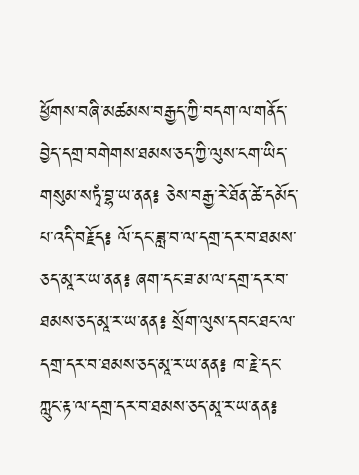ཕྱོགས་བཞི་མཚམས་བརྒྱད་ཀྱི་བདག་ལ་གནོད་བྱེད་དགྲ་བགེགས་ཐམས་ཅད་ཀྱི་ལུས་ངག་ཡིད་གསུམ་སཏྭཾ་བྷ་ཡ་ནན༔ ཅེས་བརྒྱ་རེ་ཐོན་ཚེ་དམོད་པ་འདི་བརྗོད༔ ལོ་དང་ཟླ་བ་ལ་དགྲ་དར་བ་ཐམས་ཅད་མཱ་ར་ཡ་ནན༔ ཞག་དང་ཟ་མ་ལ་དགྲ་དར་བ་ཐམས་ཅད་མཱ་ར་ཡ་ནན༔ སྲོག་ལུས་དབང་ཐང་ལ་དགྲ་དར་བ་ཐམས་ཅད་མཱ་ར་ཡ་ནན༔ ཁ་རྗེ་དང་ཀླུང་རྟ་ལ་དགྲ་དར་བ་ཐམས་ཅད་མཱ་ར་ཡ་ནན༔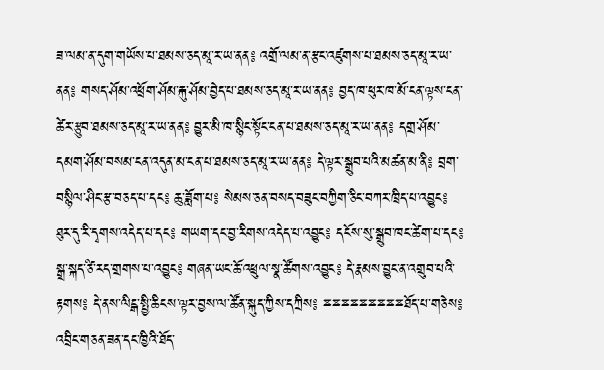ཟ་ལམ་ན་དུག་གཡོས་པ་ཐམས་ཅད་མཱ་ར་ཡ་ནན༔ འགྲོ་ལམ་ན་རྩང་འཛུགས་པ་ཐམས་ཅད་མཱ་ར་ཡ་ནན༔ གསད་ཤོམ་འཕྲོག་ཤོམ་རྐུ་ཤོམ་བྱེད་པ་ཐམས་ཅད་མཱ་ར་ཡ་ནན༔ བྱད་ཁ་ཕུར་ཁ་མོ་ངན་ལྟས་ངན་ཚེར་རྩུབ་ཐམས་ཅད་མཱ་ར་ཡ་ནན༔ བྱུར་མི་ཁ་སྙིང་སྟོང་ངན་པ་ཐམས་ཅད་མཱ་ར་ཡ་ནན༔ དགྲ་ཤོམ་དམག་ཤོམ་བསམ་ངན་འདུན་མ་ངན་པ་ཐམས་ཅད་མཱ་ར་ཡ་ནན༔ དེ་ལྟར་སྒྲུབ་པའི་མཚན་མ་ནི༔ བྲག་བསྙིལ་ཤིང་རྩ་བཅད་པ་དང༔ ཆུ་ཟློག་པ༔ སེམས་ཅན་བསད་བཟུང་བཀྱིག་ཅིང་བཀར་ཁྲིད་པ་འབྱུང༔ ཐུར་དུ་རི་དྭགས་འདེད་པ་དང༔ གཡག་དང་བྱ་རིགས་འདེད་པ་འབྱུང༔ དངོས་སུ་སྒྲུབ་ཁང་ཚེག་པ་དང༔ སྒྲ་སྐད་ཙི་རད་གྲགས་པ་འབྱུང༔ གཞན་ཡང་ཆོ་འཕྲུལ་སྣ་ཚོགས་འབྱུང༔ དེ་རྣམས་བྱུང་ན་འགྲུབ་པའི་རྟགས༔ དེ་ནས་ལིངྒ་སྤྱི་ཆིངས་ལྟར་བྱས་ལ་ཚོན་སྐུད་ཀྱིས་དཀྲིས༔ ྈྈྈྈྈྈྈྈྈཐོད་པ་གཅེས༔ འབྲིང་གཅན་ཟན་དང་ཁྱིའི་ཐོད་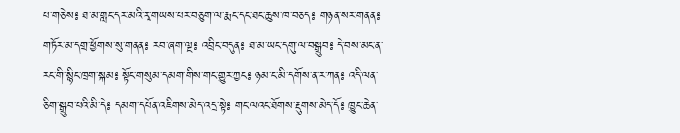པ་གཅེས༔ ཐ་མ་གླང་དར་མའི་རྭ་གཡས་པར་བཅུག་ལ་རྨང་དང་ཐང་ཆུས་ཁ་བཅད༔ གཉན་སར་གནན༔ གཏོར་མ་དགྲ་ཕྱོགས་སུ་གནན༔ རབ་ཞག་ལྔ༔ འབྲིང་བདུན༔ ཐ་མ་ཡང་དགུ་ལ་བསྒྲུབ༔ དེ་བས་མང་ན་རང་གི་སྙིང་ཁྲག་སྐམ༔ སྟོང་གསུམ་དམག་གིས་གང་གྱུར་ཀྱང༔ ཉམ་ང་མི་དགོས་ན་ར་ཀན༔ འདི་ལན་ཅིག་སྒྲུབ་པའི་མི་དེ༔ དམག་དཔོན་འཇིགས་མེད་འདྲ་སྟེ༔ གང་ལའང་ཐོགས་རྡུགས་མེད་དོ༔ ཁྱུང་ཆེན་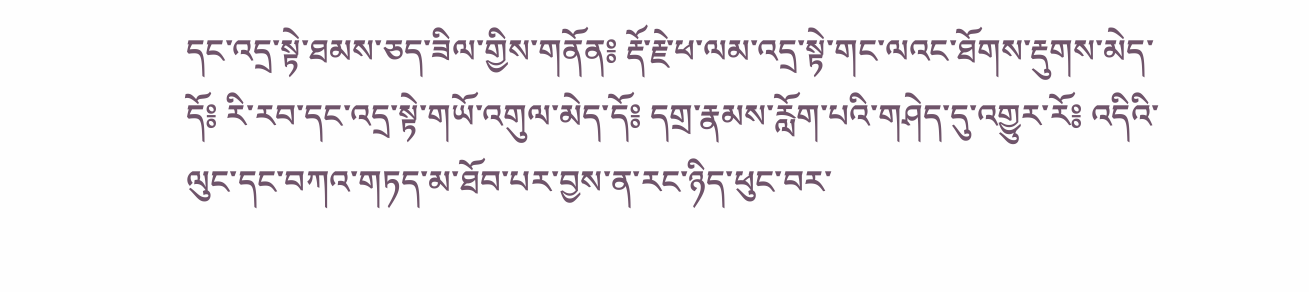དང་འདྲ་སྟེ་ཐམས་ཅད་ཟིལ་གྱིས་གནོན༔ རྡོ་རྗེ་ཕ་ལམ་འདྲ་སྟེ་གང་ལའང་ཐོགས་རྡུགས་མེད་དོ༔ རི་རབ་དང་འདྲ་སྟེ་གཡོ་འགུལ་མེད་དོ༔ དགྲ་རྣམས་རློག་པའི་གཤེད་དུ་འགྱུར་རོ༔ འདིའི་ལུང་དང་བཀའ་གཏད་མ་ཐོབ་པར་བྱས་ན་རང་ཉིད་ཕུང་བར་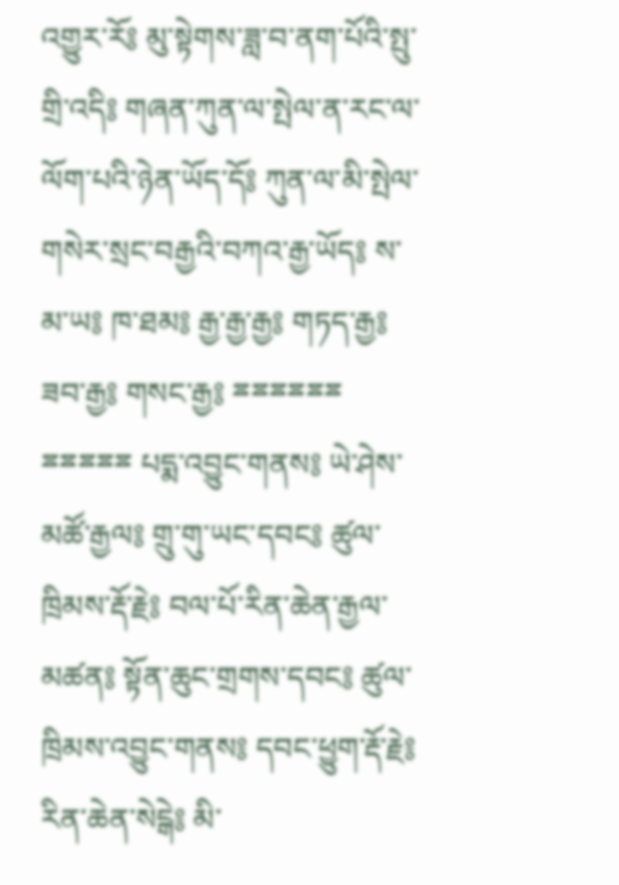འགྱུར་རོ༔ མུ་སྟེགས་ཟླ་བ་ནག་པོའི་སྤུ་གྲི་འདི༔ གཞན་ཀུན་ལ་སྤེལ་ན་རང་ལ་ལོག་པའི་ཉེན་ཡོད་དོ༔ ཀུན་ལ་མི་སྤེལ་གསེར་སྲང་བརྒྱའི་བཀའ་རྒྱ་ཡོད༔ ས་མ་ཡ༔ ཁ་ཐམ༔ རྒྱ་རྒྱ་རྒྱ༔ གཏད་རྒྱ༔ ཟབ་རྒྱ༔ གསང་རྒྱ༔ ྈྈྈྈྈྈ ྈྈྈྈྈ པདྨ་འབྱུང་གནས༔ ཡེ་ཤེས་མཚོ་རྒྱལ༔ གྲུ་གུ་ཡང་དབང༔ ཚུལ་ཁྲིམས་རྡོ་རྗེ༔ བལ་པོ་རིན་ཆེན་རྒྱལ་མཚན༔ སྟོན་ཆུང་གྲགས་དབང༔ ཚུལ་ཁྲིམས་འབྱུང་གནས༔ དབང་ཕྱུག་རྡོ་རྗེ༔ རིན་ཆེན་སེངྒེ༔ མི་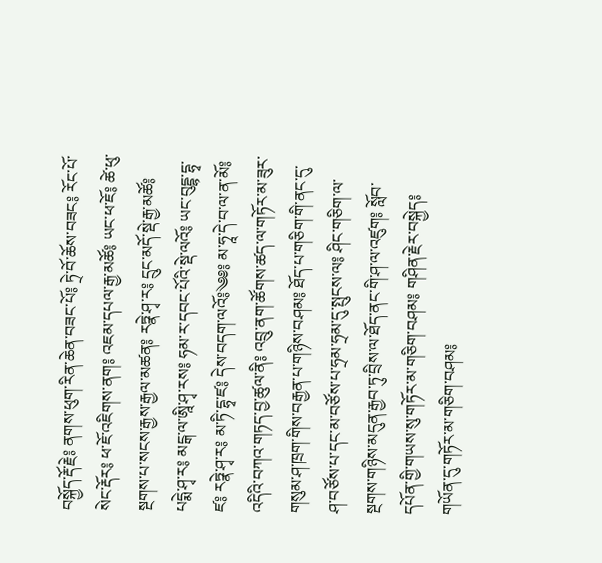བསྐྱོད་རྡོ་རྗེ༔ ནགས་ཕུག་རིན་ཆེན་བཟང་པོ༔ ཏྲེ་བོ་ཆོས་བཟང༔ རོང་པོ་སེང་རྡོར༔ ཕ་ཇོ་འཇིགས་ནག༔ འཇམ་དཔལ་རྒྱ་མཚོ༔ ཡང་ཕ་ཇོ༔ ཚེ་ཕུ་སྔགས་པ་སངས་རྒྱས་རྒྱལ་མཚན༔ རཏྣེ་ཤྭ་ར༔ དྲུང་མདོ་སྡེ་རྒྱ་མཚོ༔ པདྨེ་ཤྭ་ར༔ མངྒ་ལ་ཨཱི་ཤྭ་རས༔ ཧམ་ར་དབང་པོའི་སྡེ་ལའོ༔ ཡང་བུདྡྷ་དྷྭ་ཛ༔ རཏྣེ་ཤྭ་ར༔ མ་ཏི་དྷྭ་ཛ༔ དེས་བདག་ལའོ༔༄༅༔ མ་ཧཱ་དེ་བ་ལ་ན་མོ༔ འདིའི་བཀའ་གཏད་བྱ་ཚུལ་ནི༔ འབྲུ་ནག་ཚོགས་ཚད་ལ་གཏོར་མ་ཟུར་གསུམ་ཤ་ཁྲག་གིས་བརྒྱན་པ་གཉིས་བཤམ༔ ཐོད་པ་གཅིག་གི་ནང་དུ་ཤ་བཙོས་པ་དང་མ་བཙོས་པ་ཧྲམ་ཧྲམ་དུ་སྤུངས་ལ༔ ཤིང་གཅིག་ལ་སྔགས་གཉིས་མདུན་རྒྱབ་ཏུ་བྲིས་ལ་ཐོད་ནང་གི་ཤ་ལ་འཛུག༔ སློབ་དཔོན་གྱི་གཡས་སུ་གཏོར་མ་གཅིག་བཤམ༔ གཤིན་རྗེར་བསྐྱེད༔ གཡོན་དུ་གཏོར་མ་གཅིག་བཤམ༔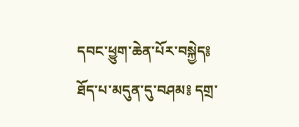དབང་ཕྱུག་ཆེན་པོར་བསྐྱེད༔ ཐོད་པ་མདུན་དུ་བཤམ༔ དགྲ་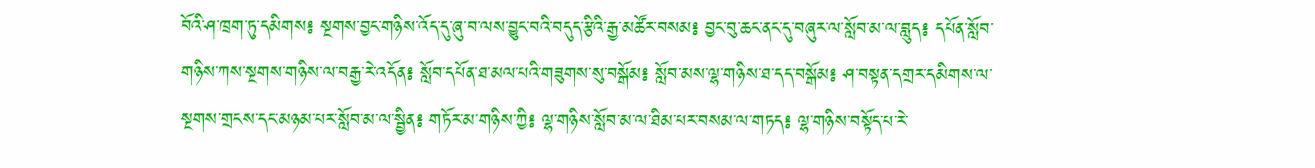བོའི་ཤ་ཁྲག་ཏུ་དམིགས༔ སྔགས་བྱང་གཉིས་འོད་དུ་ཞུ་བ་ལས་བྱུང་བའི་བདུད་རྩིའི་རྒྱ་མཚོར་བསམ༔ བྱང་བུ་ཆང་ནང་དུ་བཞུར་ལ་སློབ་མ་ལ་བླུད༔ དཔོན་སློབ་གཉིས་ཀས་སྔགས་གཉིས་ལ་བརྒྱ་རེ་འདོན༔ སློབ་དཔོན་ཐ་མལ་པའི་གཟུགས་སུ་བསྒོམ༔ སློབ་མས་ལྷ་གཉིས་ཐ་དད་བསྒོམ༔ ཤ་བསྟན་དགྲར་དམིགས་ལ་སྔགས་གྲངས་དང་མཉམ་པར་སློབ་མ་ལ་སྦྱིན༔ གཏོར་མ་གཉིས་ཀྱི༔ ལྷ་གཉིས་སློབ་མ་ལ་ཐིམ་པར་བསམ་ལ་གཏད༔ ལྷ་གཉིས་བསྟོད་པ་རེ་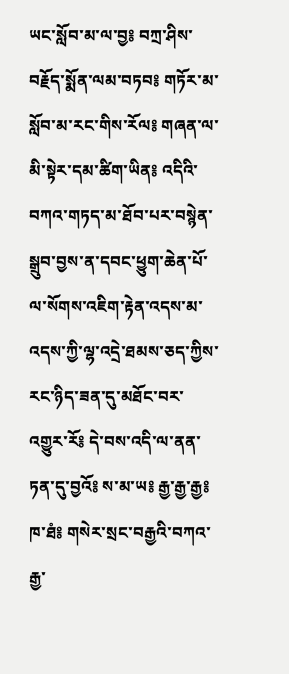ཡང་སློབ་མ་ལ་བྱ༔ བཀྲ་ཤིས་བརྗོད་སྨོན་ལམ་བཏབ༔ གཏོར་མ་སློབ་མ་རང་གིས་རོལ༔ གཞན་ལ་མི་སྟེར་དམ་ཚིག་ཡིན༔ འདིའི་བཀའ་གཏད་མ་ཐོབ་པར་བསྙེན་སྒྲུབ་བྱས་ན་དབང་ཕྱུག་ཆེན་པོ་ལ་སོགས་འཇིག་རྟེན་འདས་མ་འདས་ཀྱི་ལྷ་འདྲེ་ཐམས་ཅད་ཀྱིས་རང་ཉིད་ཟན་དུ་མཐོང་བར་འགྱུར་རོ༔ དེ་བས་འདི་ལ་ནན་ཏན་དུ་བྱའོ༔ ས་མ་ཡ༔ རྒྱ་རྒྱ་རྒྱ༔ ཁ་ཐཾ༔ གསེར་སྲང་བརྒྱའི་བཀའ་རྒྱ་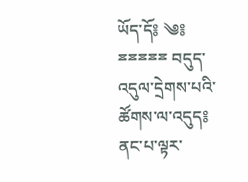ཡོད་དོ༔ ༄༔ ྈྈྈྈྈ བདུད་འདུལ་དྲེགས་པའི་ཚོགས་ལ་འདུད༔ ནང་པ་ལྟར་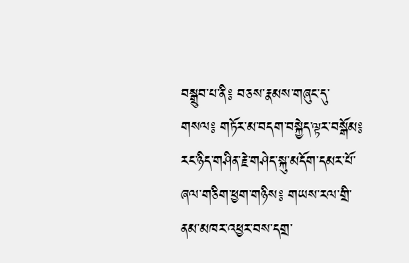བསྒྲུབ་པ་ནི༔ བཅས་རྣམས་གཞུང་དུ་གསལ༔ གཏོར་མ་བདག་བསྐྱེད་ལྟར་བསྒོམ༔ རང་ཉིད་གཤིན་རྗེ་གཤེད་སྐུ་མདོག་དམར་པོ་ཞལ་གཅིག་ཕྱག་གཉིས༔ གཡས་རལ་གྲི་ནམ་མཁར་འཕྱར་བས་དགྲ་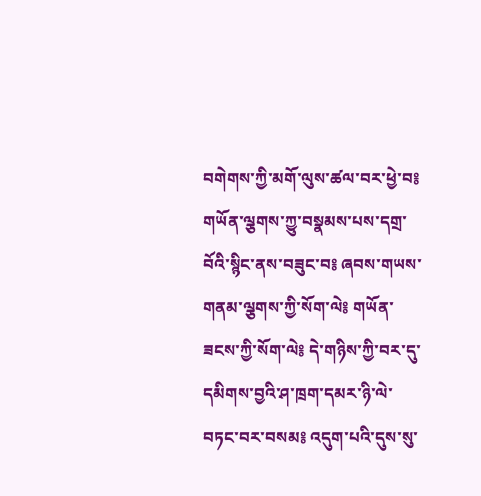བགེགས་ཀྱི་མགོ་ལུས་ཚལ་བར་ཕྱེ་བ༔ གཡོན་ལྕགས་ཀྱུ་བསྣམས་པས་དགྲ་བོའི་སྙིང་ནས་བཟུང་བ༔ ཞབས་གཡས་གནམ་ལྕགས་ཀྱི་སོག་ལེ༔ གཡོན་ཟངས་ཀྱི་སོག་ལེ༔ དེ་གཉིས་ཀྱི་བར་དུ་དམིགས་བྱའི་ཤ་ཁྲག་དམར་ཉི་ལེ་བཏང་བར་བསམ༔ འདུག་པའི་དུས་སུ་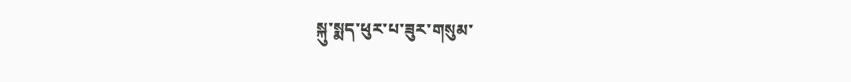སྐུ་སྨད་ཕུར་པ་ཟུར་གསུམ་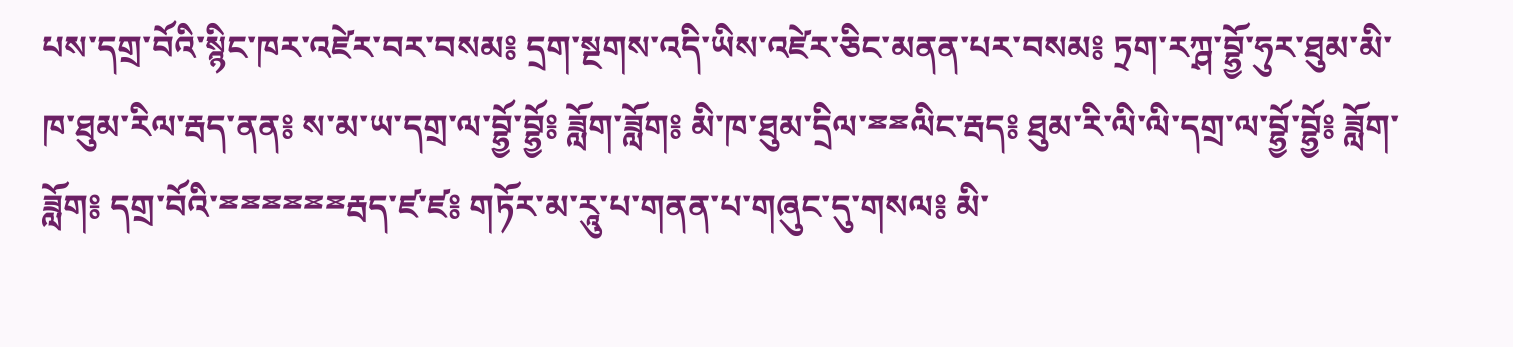པས་དགྲ་བོའི་སྙིང་ཁར་འཛེར་བར་བསམ༔ དྲག་སྔགས་འདི་ཡིས་འཛེར་ཅིང་མནན་པར་བསམ༔ ཏྲག་རཀྴ་བྷྱོ་ཧུར་ཐུམ་མི་ཁ་ཐུམ་རིལ་རྦད་ནན༔ ས་མ་ཡ་དགྲ་ལ་བྷྱོ་བྷྱོ༔ ཟློག་ཟློག༔ མི་ཁ་ཐུམ་དྲིལ་ྈྈལིང་རྦད༔ ཐུམ་རི་ལི་ལི་དགྲ་ལ་བྷྱོ་བྷྱོ༔ ཟློག་ཟློག༔ དགྲ་བོའི་ྈྈྈྈྈྈརྦད་ཛ་ཛ༔ གཏོར་མ་རཱུ་པ་གནན་པ་གཞུང་དུ་གསལ༔ མི་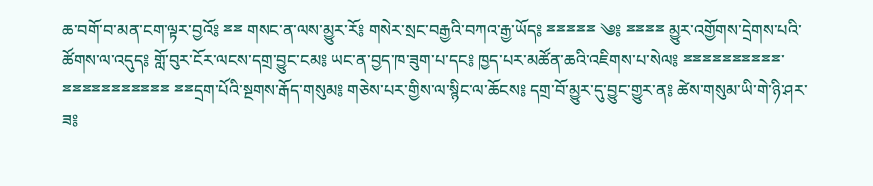ཆ་བགོ་བ་མན་ངག་ལྟར་བྱའོ༔ ྈྈ གསང་ན་ལས་མྱུར་རོ༔ གསེར་སྲང་བརྒྱའི་བཀའ་རྒྱ་ཡོད༔ ྈྈྈྈྈ ༄༔ ྈྈྈྈ མྱུར་འགྱོགས་དྲེགས་པའི་ཚོགས་ལ་འདུད༔ གློ་བུར་ངོར་ལངས་དགྲ་བྱུང་ངམ༔ ཡང་ན་བྱད་ཁ་ཟུག་པ་དང༔ ཁྱད་པར་མཚོན་ཆའི་འཇིགས་པ་སེལ༔ ྈྈྈྈྈྈྈྈྈྈ་ྈྈྈྈྈྈྈྈྈྈྈ ྈྈདྲག་པོའི་སྔགས་རྒོད་གསུམ༔ གཅེས་པར་གྱིས་ལ་སྙིང་ལ་ཆོངས༔ དགྲ་བོ་མྱུར་དུ་བྱུང་གྱུར་ན༔ ཚེས་གསུམ་ཡི་གེ་ཉི་ཤར་ཟ༔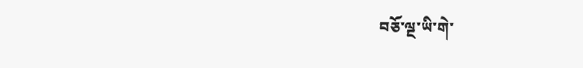བཅོ་ལྔ་ཡི་གེ་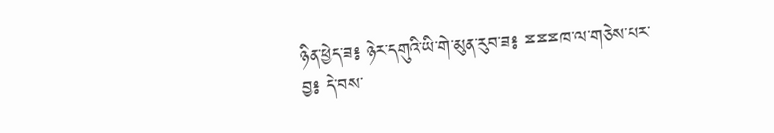ཉིན་ཕྱེད་ཟ༔ ཉེར་དགུའི་ཡི་གེ་མུན་རུབ་ཟ༔ ྈྈྈཁ་ལ་གཅེས་པར་བྱ༔ དེ་བས་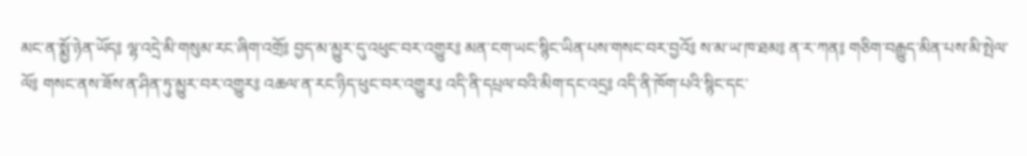མང་ན་སྨྱོ་ཉེན་ཡོད༔ ལྷ་འདྲེ་མི་གསུམ་རང་ཞིག་འགྲོ༔ བྱད་མ་མྱུར་དུ་འཕུང་བར་འགྱུར༔ མན་ངག་ཡང་སྙིང་ཡིན་པས་གསང་བར་བྱའོ༔ ས་མ་ཡ་ཁ་ཐམ༔ ན་ར་ཀན༔ གཅིག་བརྒྱུད་མིན་པས་མི་སྤེལ་ལོ༔ གསང་ནས་ཟོས་ན་ཤིན་ཏུ་མྱུར་བར་འགྱུར༔ འཆལ་ན་རང་ཉིད་ཕུང་བར་འགྱུར༔ འདི་ནི་དཔྲལ་བའི་མིག་དང་འདྲ༔ འདི་ནི་ཁོག་པའི་སྙིང་དང་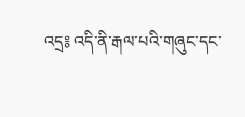འདྲ༔ འདི་ནི་རྒལ་པའི་གཞུང་དང་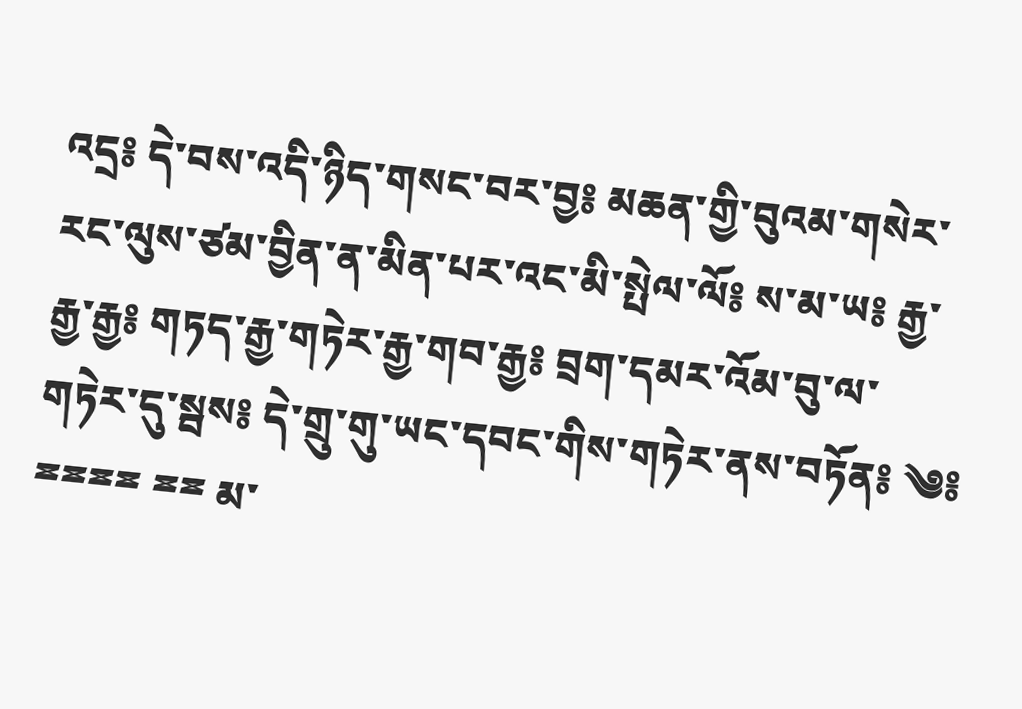འདྲ༔ དེ་བས་འདི་ཉིད་གསང་བར་བྱ༔ མཆན་གྱི་བུའམ་གསེར་རང་ལུས་ཙམ་བྱིན་ན་མིན་པར་འང་མི་སྤེལ་ལོ༔ ས་མ་ཡ༔ རྒྱ་རྒྱ་རྒྱ༔ གཏད་རྒྱ་གཏེར་རྒྱ་གབ་རྒྱ༔ བྲག་དམར་འོམ་བུ་ལ་གཏེར་དུ་སྦས༔ དེ་གྲུ་གུ་ཡང་དབང་གིས་གཏེར་ནས་བཏོན༔ ༄༔ ྈྈྈྈ ྈྈ མ་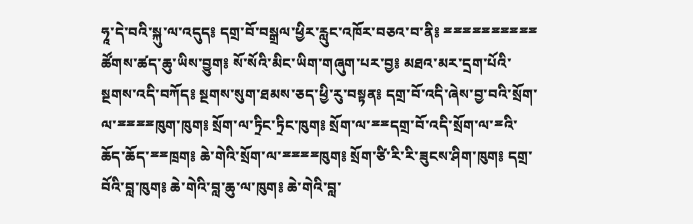ཧཱ་དེ་བའི་སྐུ་ལ་འདུད༔ དགྲ་བོ་བསྒྲལ་ཕྱིར་རླུང་འཁོར་བཅའ་བ་ནི༔ ྈྈྈྈྈྈྈྈྈྈ ཚོགས་ཚད་ཆུ་ཡིས་བྱུག༔ སོ་སོའི་མིང་ཡིག་གཞུག་པར་བྱ༔ མཐའ་མར་དྲག་པོའི་སྔགས་འདི་བཀོད༔ སྔགས་སུག་ཐམས་ཅད་ཕྱི་རུ་བསྟན༔ དགྲ་བོ་འདི་ཞེས་བྱ་བའི་སྲོག་ལ་ྈྈྈྈཁུག་ཁུག༔ སྲོག་ལ་ཏྲིང་ཏྲིང་ཁུག༔ སྲོག་ལ་ྈྈདགྲ་བོ་འདི་སྲོག་ལ་ྈའི་ཆོད་ཆོད་ྈྈཁྲག༔ ཆེ་གེའི་སྲོག་ལ་ྈྈྈྈཁུག༔ སྲོག་ཙི་རི་རི་ཟུངས་ཤིག་ཁུག༔ དགྲ་བོའི་བླ་ཁུག༔ ཆེ་གེའི་བླ་ཆུ་ལ་ཁུག༔ ཆེ་གེའི་བླ་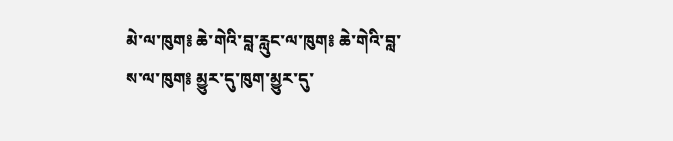མེ་ལ་ཁུག༔ ཆེ་གེའི་བླ་རླུང་ལ་ཁུག༔ ཆེ་གེའི་བླ་ས་ལ་ཁུག༔ མྱུར་དུ་ཁུག་མྱུར་དུ་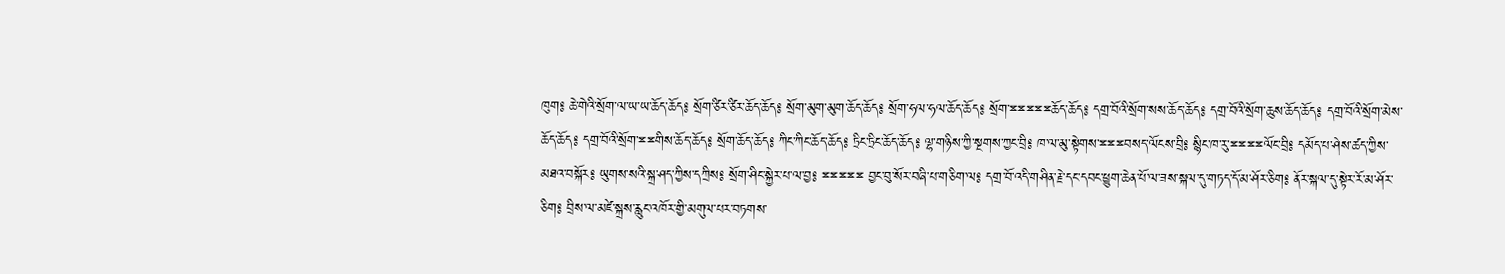ཁུག༔ ཆེ་གེའི་སྲོག་ལ་ཡ་ཡ་ཆོད་ཆོད༔ སྲོག་ཙིར་ཙིར་ཆོད་ཆོད༔ སྲོག་མུག་མུག་ཆོད་ཆོད༔ སྲོག་ཧལ་ཧལ་ཆོད་ཆོད༔ སྲོག་ྈྈྈྈྈཆོད་ཆོད༔ དགྲ་བོའི་སྲོག་སས་ཆོད་ཆོད༔ དགྲ་བོའི་སྲོག་ཆུས་ཆོད་ཆོད༔ དགྲ་བོའི་སྲོག་མེས་ཆོད་ཆོད༔ དགྲ་བོའི་སྲོག་ྈྈགིས་ཆོད་ཆོད༔ སྲོག་ཆོད་ཆོད༔ ཀིང་ཀིང་ཆོད་ཆོད༔ ཏྲིང་ཏྲིང་ཆོད་ཆོད༔ ལྷ་གཉིས་ཀྱི་སྔགས་ཀྱང་བྲི༔ ཁ་ལ་མུ་སྟེགས་ྈྈྈབསད་ལོངས་བྲི༔ སྙིང་ཁ་རུ་ྈྈྈྈལོང་བྲི༔ དམོད་པ་ཤེས་ཚད་ཀྱིས་མཐའ་བསྐོར༔ ཡུགས་སའི་སྐྲ་ཤད་ཀྱིས་དཀྲིས༔ སྲོག་ཤིང་སྐྱེར་པ་ལ་བྱ༔ ྈྈྈྈྈ བྱང་བུ་སོར་བཞི་པ་གཅིག་ལ༔ དགྲ་བོ་འདི་གཤིན་རྗེ་དང་དབང་ཕྱུག་ཆེན་པོ་ལ་ཟས་སྐལ་དུ་གཏད་དོ་མ་ཤོར་ཅིག༔ ནོར་སྐལ་དུ་སྟེར་རོ་མ་ཤོར་ཅིག༔ བྲིས་ལ་མཛེ་སྐྲས་རླུང་འཁོར་གྱི་མགུལ་པར་བཏགས་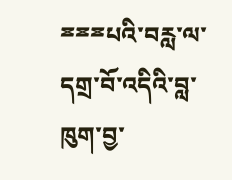ྈྈྈཔའི་བརླ་ལ་དགྲ་བོ་འདིའི་བླ་ཁུག་བྱ་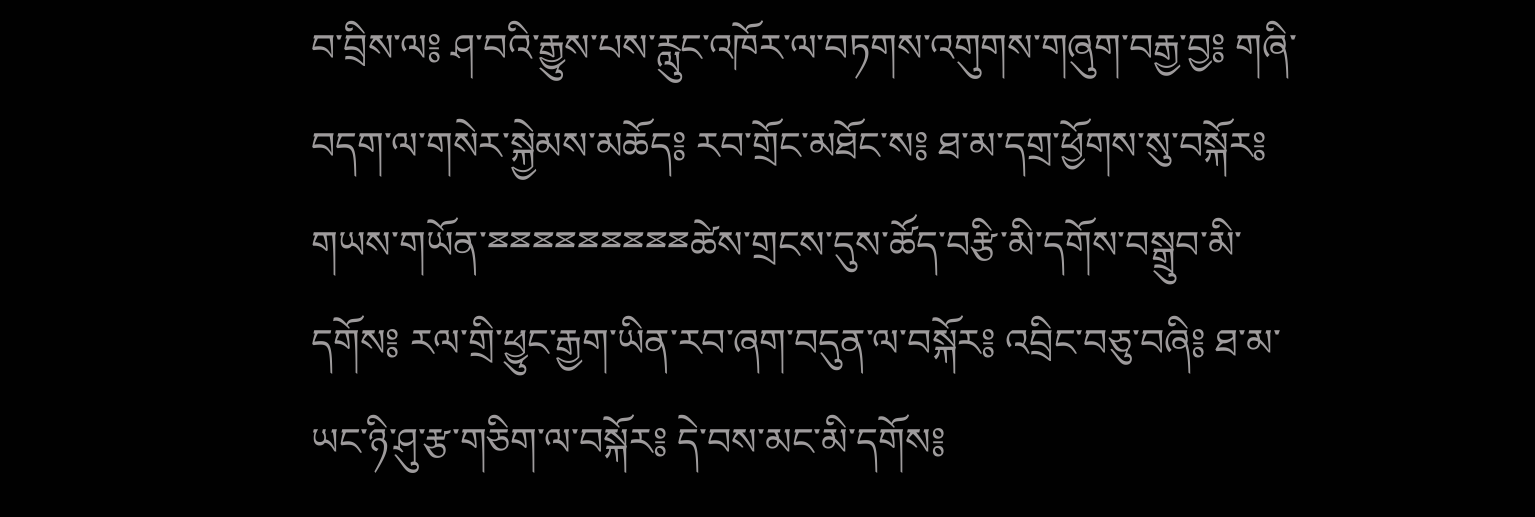བ་བྲིས་ལ༔ ཤ་བའི་རྒྱུས་པས་རླུང་འཁོར་ལ་བཏགས་འགུགས་གཞུག་བརྒྱ་བྱ༔ གཞི་བདག་ལ་གསེར་སྐྱེམས་མཆོད༔ རབ་གྲོང་མཐོང་ས༔ ཐ་མ་དགྲ་ཕྱོགས་སུ་བསྐོར༔ གཡས་གཡོན་ྈྈྈྈྈྈྈྈྈཚེས་གྲངས་དུས་ཚོད་བརྩི་མི་དགོས་བསྒྲུབ་མི་དགོས༔ རལ་གྲི་ཕྱུང་རྒྱག་ཡིན་རབ་ཞག་བདུན་ལ་བསྐོར༔ འབྲིང་བཅུ་བཞི༔ ཐ་མ་ཡང་ཉི་ཤུ་རྩ་གཅིག་ལ་བསྐོར༔ དེ་བས་མང་མི་དགོས༔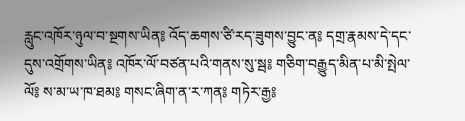རླུང་འཁོར་ཉུལ་བ་སྔགས་ཡིན༔ འོད་ཆགས་ཙི་རད་ཟུགས་བྱུང་ན༔ དགྲ་རྣམས་དེ་དང་དུས་འགྲོགས་ཡིན༔ འཁོར་ལོ་བཙན་པའི་གནས་སུ་སྦ༔ གཅིག་བརྒྱུད་མིན་པ་མི་སྤེལ་ལོ༔ ས་མ་ཡ་ཁ་ཐམ༔ གསང་ཞིག་ན་ར་ཀན༔ གཏེར་རྒྱ༔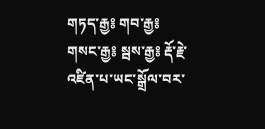གཏད་རྒྱ༔ གབ་རྒྱ༔ གསང་རྒྱ༔ སྦས་རྒྱ༔ རྡོ་རྗེ་འཛིན་པ་ཡང་སྒྲོལ་བར་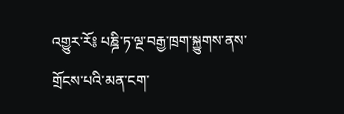འགྱུར་རོ༔ པཎྜི་ཏ་ལྔ་བརྒྱ་ཁྲག་སྐྱུགས་ནས་གྲོངས་པའི་མན་ངག་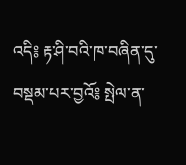འདི༔ རྟ་ཤི་བའི་ཁ་བཞིན་དུ་བསྡམ་པར་བྱའོ༔ སྤེལ་ན་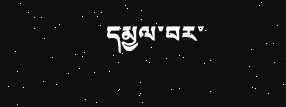དམྱལ་བར་